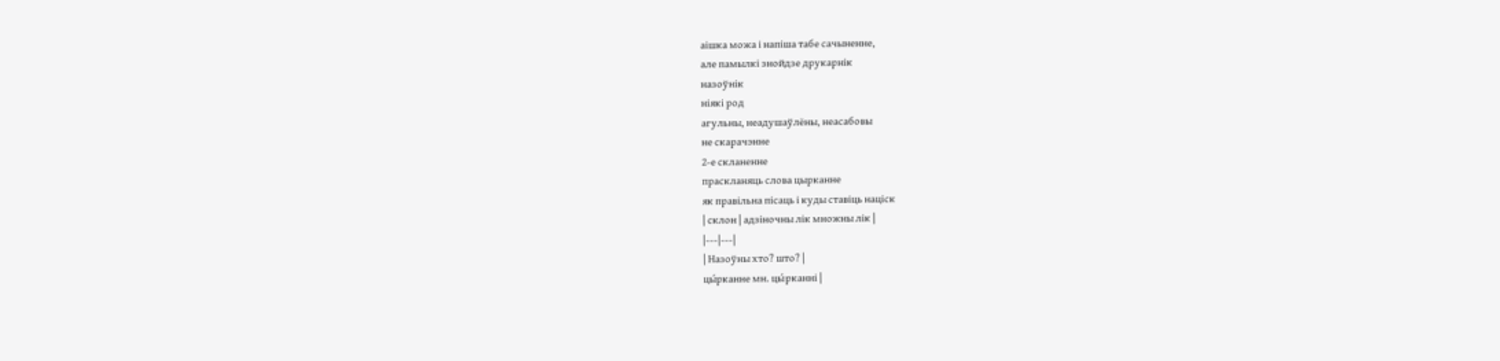аішка можа і напіша табе сачыненне,
але памылкі знойдзе друкарнік
назоўнік
ніякі род
агульны, неадушаўлёны, неасабовы
не скарачэнне
2-е скланенне
праскланяць слова цырканне
як правільна пісаць і куды ставіць націск
| склон | адзіночны лік множны лік |
|---|---|
| Назоўны хто? што? |
цы́рканне мн. цы́рканні |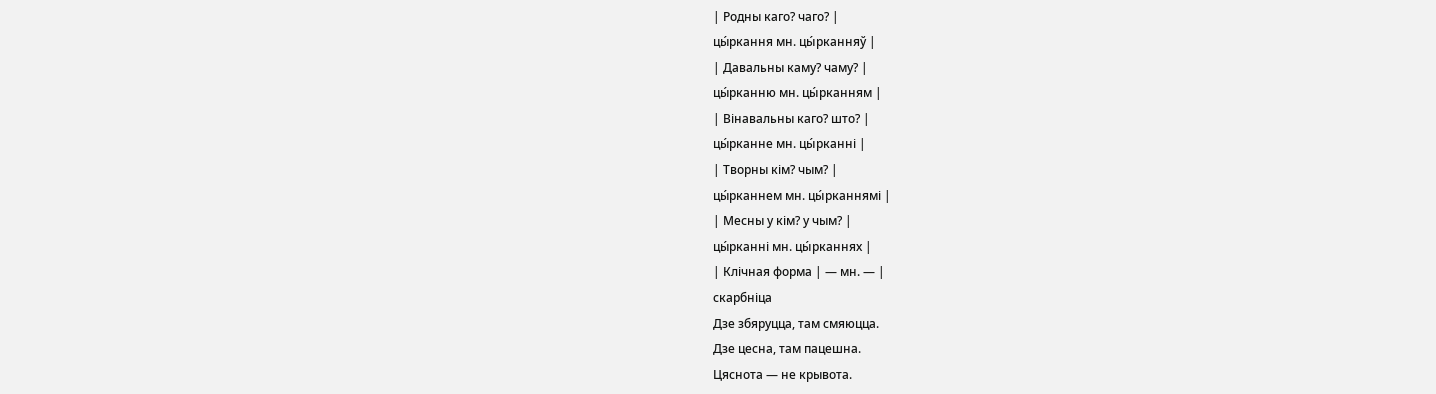| Родны каго? чаго? |
цы́ркання мн. цы́рканняў |
| Давальны каму? чаму? |
цы́рканню мн. цы́рканням |
| Вінавальны каго? што? |
цы́рканне мн. цы́рканні |
| Творны кім? чым? |
цы́рканнем мн. цы́рканнямі |
| Месны у кім? у чым? |
цы́рканні мн. цы́рканнях |
| Клічная форма | — мн. — |
скарбніца
Дзе збяруцца, там смяюцца.
Дзе цесна, там пацешна.
Цяснота — не крывота.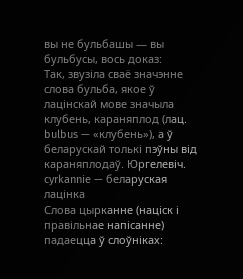вы не бульбашы — вы бульбусы, вось доказ:
Так, звузіла сваё значэнне слова бульба, якое ў лацінскай мове значыла клубень, караняплод (лац. bulbus — «клубень»), а ў беларускай толькі пэўны від караняплодаў. Юргелевіч.
cyrkannie — беларуская лацінка
Слова цырканне (націск і правільнае напісанне) падаецца ў слоўніках: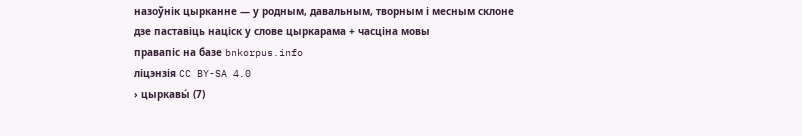назоўнік цырканне — у родным, давальным, творным і месным склоне
дзе паставіць націск у слове цыркарама + часціна мовы
правапіс на базе bnkorpus.info
ліцэнзія CC BY-SA 4.0
› цыркавы́ (7)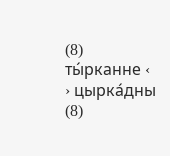(8) ты́рканне ‹
› цырка́дны (8)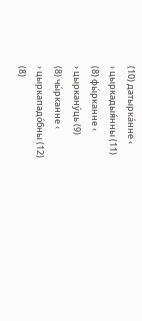(10) датырка́нне ‹
› цыркадыя́нны (11)
(8) фы́рканне ‹
› цыркану́ць (9)
(8) чы́рканне ‹
› цыркападо́бны (12)
(8)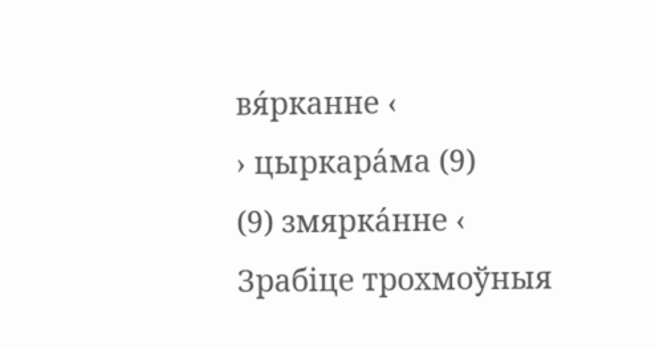вя́рканне ‹
› цыркара́ма (9)
(9) змярка́нне ‹
Зрабіце трохмоўныя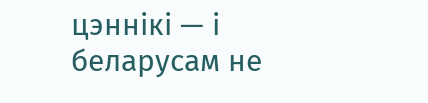цэннікі — і беларусам не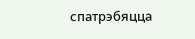спатрэбяцца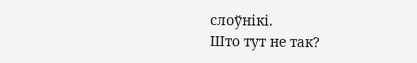слоўнікі.
Што тут не так?